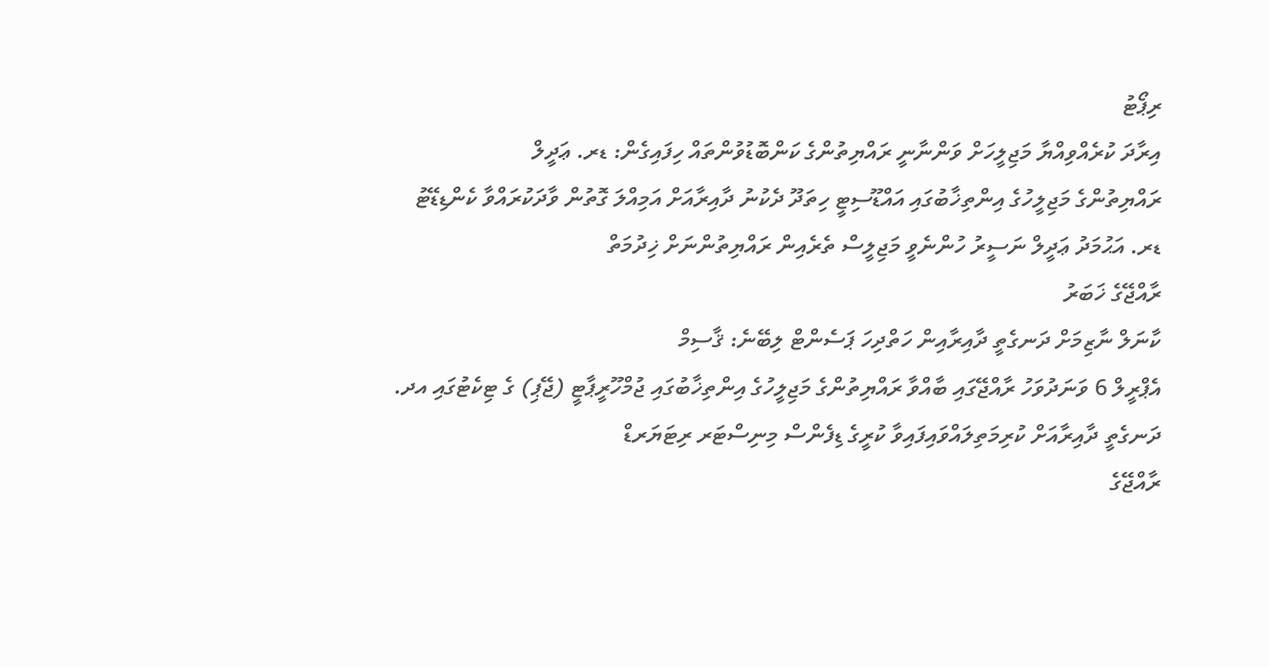ރިޕޯޓު
އިރާދަ ކުރެއްވިއްޔާ މަޖިލީހަށް ވަންނާނީ ރައްޔިތުންގެ ކަންބޮޑުވުންތައް ހިފައިގެން: ޑރ. ޢަދީލް
ރައްޔިތުންގެ މަޖިލީހުގެ އިންތިޚާބުގައި އައްޑޫސިޓީ ހިތަދޫ ދެކުނު ދާއިރާއަށް އަމިއްލަ ގޮތުން ވާދަކުރައްވާ ކެންޑިޑޭޓު ޑރ. އަޙުމަދު ޢަދީލް ނަސީރު ހުންނެވީ މަޖިލީސް ތެރެއިން ރައްޔިތުންނަށް ޚިދުމަތް
ރާއްޖޭގެ ޚަބަރު
ކާނަލް ނާޒިމަށް ދަނގެތީ ދާއިރާއިން ހަތްދިހަ ޕަސެންޓް ލިބޭނެ: ޤާސިމް
އެޕްރީލް 6 ވަނަދުވަހު ރާއްޖޭގައި ބާއްވާ ރައްޔިތުންގެ މަޖިލީހުގެ އިންތިޚާބުގައި ޖުމްހޫރީޕާޓީ (ޖޭޕި) ގެ ޓިކެޓުގައި އދ. ދަނގެތީ ދާއިރާއަށް ކުރިމަތިލައްވައިފައިވާ ކުރީގެ ޑިފެންސް މިނިސްޓަރ ރިޓަޔަރޑް
ރާއްޖޭގެ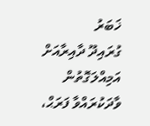ޚަބަރު
ގުރައިދޫ ދާއިރާއަށް އަމިއްލަގޮތުން ވާދަކުރައްވާ ފަރަޙް،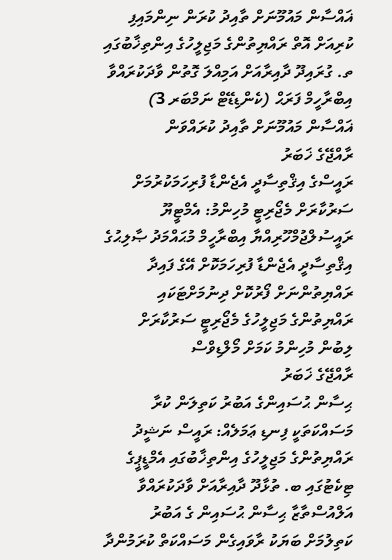ޣައްސާން މައުމޫނަށް ތާއިދު ކުރަން ނިންމައިފި
ކުރިއަށް އޮތް ރައްޔިތުންގެ މަޖިލީހުގެ އިންތިޚާބުގައި ތ. ގުރައިދޫ ދާއިރާއަށް އަމިއްލަ ގޮތުން ވާދަކުރައްވާ އިބްރާހީމް ފަރަޙް (ކެންޑިޑޭޓް ނަމްބަރ 3) ޣައްސާން މައުމޫނަށް ތާއިދު ކުރައްވަން
ރާއްޖޭގެ ޚަބަރު
ރައީސްގެ އިޤްތިސާދީ އެޖެންޑާ ފުރިހަމަކުރުމަށް ސަރުކާރަށް މެޖޯރިޓީ މުހިންމު: އެމްޓީޔޫ
ރައީސުލްޖުމްހޫރިއްޔާ އިބްރާހީމް މުޙައްމަދު ޞާލިޙުގެ އިޤްތިސާދީ އެޖެންޑާ ފުރިހަމަކޮށް އޭގެ ފައިދާ ރައްޔިތުންނަށް ފޯރުކޮށް ދިނުމަށްޓަކައި ރައްޔިތުންގެ މަޖިލީހުގެ މެޖޯރިޓީ ސަރުކާރަށް ލިބުން މުހިންމު ކަމަށް މޯލްޑިވްސް
ރާއްޖޭގެ ޚަބަރު
ޙިސާން ޙުސައިންގެ އަބުރު ކަތިލަން ކުރާ މަސައްކަތަކީ ފިނޑި ޢަމަލެއް: ރައީސް ނަޝީދު
ރައްޔިތުންގެ މަޖިލީހުގެ އިންތިޚާބުގައި އެމްޑީޕީގެ ޓިކެޓުގައި ބ. ތުޅާދޫ ދާއިރާއަށް ވާދަކުރައްވާ އަލްއުސްތާޒާ ޙިސާން ޙުސައިން ގެ އަބުރު ކަތިލުމަށް ބަޔަކު ރާވައިގެން މަސައްކަތް ކުރަމުންދާ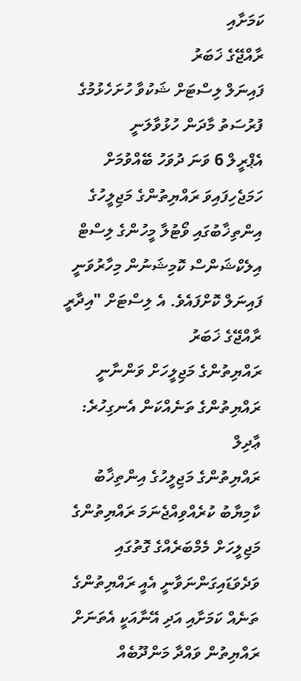ކަމަށާއި
ރާއްޖޭގެ ޚަބަރު
ފައިނަލް ލިސްޓަށް ޝަކުވާ ހުށަހެޅުމުގެ ފުރުސަތު މާދަން ހުޅުވާލަނީ
އެޕްރީލް 6 ވަނަ ދުވަހު ބޭއްވުމަށް ހަމަޖެހިފައިވަ ރައްޔިތުންގެ މަޖިލީހުގެ އިންތިޚާބުގައި ވޯޓުލާ މީހުންގެ ލިސްޓް އިލެކްޝަންސް ކޮމިޝަނުން މިހާރުވަނީ ފައިނަލް ކޮށްފައެވެ. އެ ލިސްޓަށް "އިދާރީ
ރާއްޖޭގެ ޚަބަރު
ރައްޔިތުންގެ މަޖިލީހަށް ވަންނާނީ ރައްޔިތުންގެ ތަނެއްކަން އެނގިހުރެ: ޢާދިލް
ރައްޔިތުންގެ މަޖިލީހުގެ އިންތިޚާބު ކާމިޔާބު ކުރެއްވިއްޖެނަމަ ރައްޔިތުންގެ މަޖިލީހަށް މެމްބަރެއްގެ ގޮތުގައި ވަދެވަޑައިގަންނަވާނީ އެއީ ރައްޔިތުންގެ ތަނެއް ކަމަށާއި އަދި އޭނާއަކީ އެތަނަށް ރައްޔިތުން ވައްދާ މަންދޫބެއް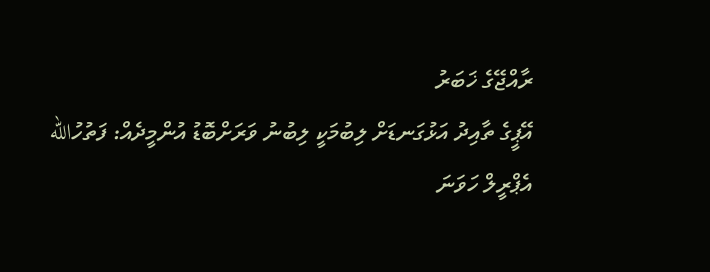ރާއްޖޭގެ ޚަބަރު
އޭޕީގެ ތާއިދު އަޅުގަނޑަށް ލިބުމަކީ ލިބުނު ވަރަށްބޮޑު އުންމީދެއް: ފަތުހުالله
އެޕްރީލް ހަވަނަ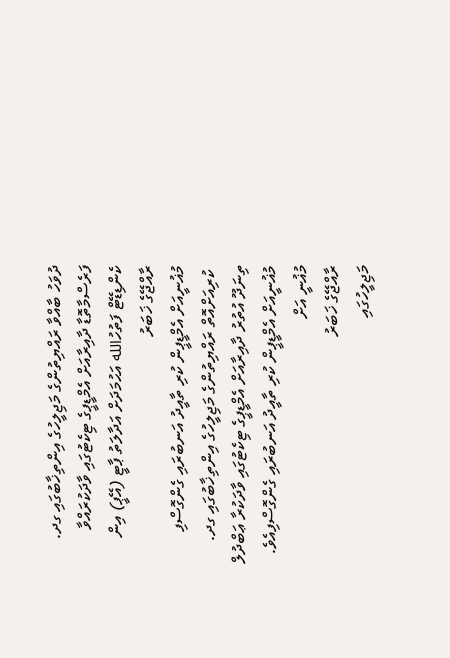ދުވަހު ބާއްވާ ރައްޔިތުންގެ މަޖިލީހުގެ އިންތިޚާބުގައި ގދ. ފަރެސްމާތޮޑާ ދާއިރާއަށް އެމްޑީޕީގެ ޓިކެޓުގައި ވާދަކުރައްވާ ކެންޑިޑޭޓް ފަތުހުالله އަޙުމަދަށް އަދާލަތު ޕާޓީ (އޭޕީ) އިން
ރާއްޖޭގެ ޚަބަރު
މުޣުނީއަށް އެމްޑީޕީން ކުރި ތާއީދު އަނބުރައި ގެންގޮސްފި
 ކުރިއަށްއޮތް ރައްޔިތުންގެ މަޖިލީހުގެ އިންތިޚާބުގައި ގދ. ތިނަދޫ އުތުރު ދާއިރާއަށް އެމްޑީޕީގެ ޓިކެޓުގައި ވާދަކުރާ ޢަބްދުލް މުޣުނީއަށް އެމްޑީޕީން ކުރި ތާއީދު އަނބުރައި ގެންގޮސްފިއެވެ. މުޣުނީ އަށް
ރާއްޖޭގެ ޚަބަރު
މަޖިލީހުގައި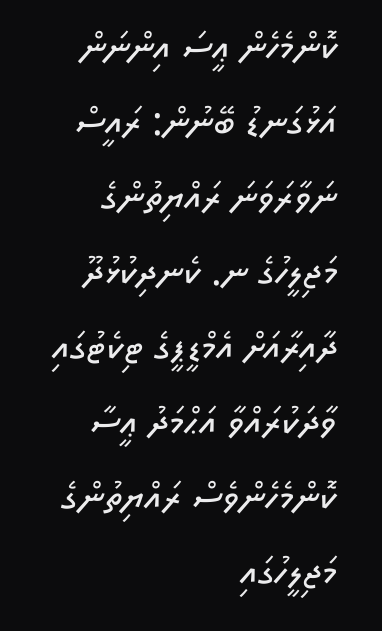ކޮންމެހެން ޢީސަ އިންނަން އަޅުގަނޑު ބޭނުން: ރައީސް
ނަވާރަވަނަ ރައްޔިތުންގެ މަޖިލީހުގެ ނ. ކެނދިކުޅުދޫ ދާއިރާއަށް އެމްޑީޕީގެ ޓިކެޓުގައި ވާދަކުރައްވާ އަޙްމަދު ޢީސާ ކޮންމެހެންވެސް ރައްޔިތުންގެ މަޖިލީހުގައި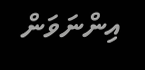އިންނަވަން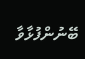ބޭނުންފުޅާވާ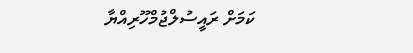ކަމަށް ރައީސުލްޖުމްހޫރިއްޔާ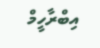އިބްރާހީމް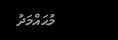މުޙައްމަދު